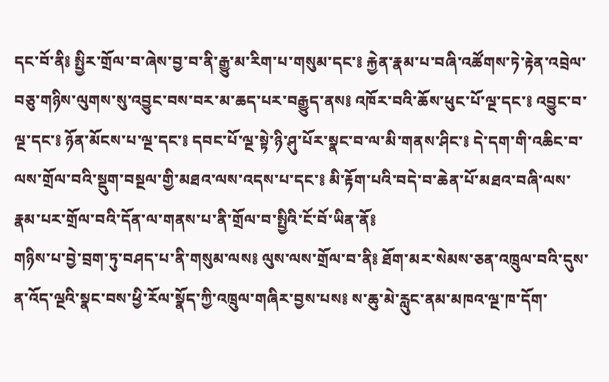དང་བོ་ནི༔ སྤྱིར་གྲོལ་བ་ཞེས་བྱ་བ་ནི་རྒྱུ་མ་རིག་པ་གསུམ་དང་༔ རྐྱེན་རྣམ་པ་བཞི་འཚོགས་ཏེ་རྟེན་འབྲེལ་བཅུ་གཉིས་ལུགས་སུ་འབྱུང་བས་བར་མ་ཆད་པར་བརྒྱུད་ནས༔ འཁོར་བའི་ཆོས་ཕུང་པོ་ལྔ་དང་༔ འབྱུང་བ་ལྔ་དང་༔ ཉོན་མོངས་པ་ལྔ་དང་༔ དབང་པོ་ལྔ་སྟེ་ཉི་ཤུ་པོར་སྣང་བ་ལ་མི་གནས་ཤིང་༔ དེ་དག་གི་འཆིང་བ་ལས་གྲོལ་བའི་སྡུག་བསྔལ་གྱི་མཐའ་ལས་འདས་པ་དང་༔ མི་རྟོག་པའི་བདེ་བ་ཆེན་པོ་མཐའ་བཞི་ལས་རྣམ་པར་གྲོལ་བའི་དོན་ལ་གནས་པ་ནི་གྲོལ་བ་སྤྱིའི་ངོ་བོ་ཡིན་ནོ༔
གཉིས་པ་བྱེ་བྲག་ཏུ་བཤད་པ་ནི་གསུམ་ལས༔ ལུས་ལས་གྲོལ་བ་ནི༔ ཐོག་མར་སེམས་ཅན་འཁྲུལ་བའི་དུས་ན་འོད་ལྔའི་སྣང་བས་ཕྱི་རོལ་སྣོད་ཀྱི་འཁྲུལ་གཞིར་བྱས་པས༔ ས་ཆུ་མེ་རླུང་ནམ་མཁའ་ལྔ་ཁ་དོག་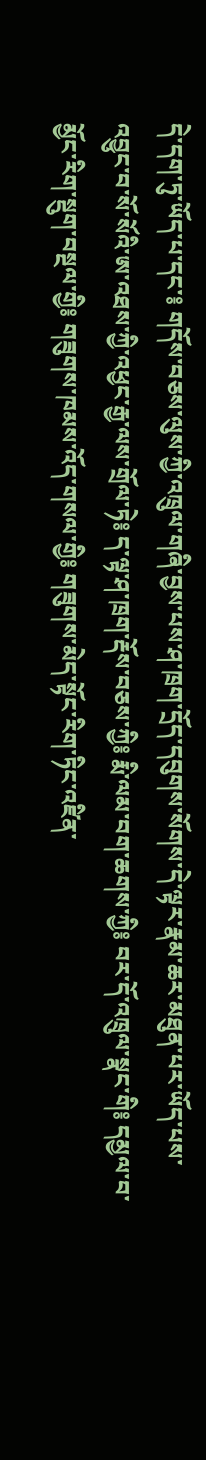དེ་དག་ཏུ་ཡོད་པ་དང་༔ གདོས་བཅས་ལུས་ཀྱི་འཁྲུལ་གཞི་བྱས་པས་ཤ་ཁྲག་དྲོད་དབུགས་སོགས་དེ་ལྟར་རྣམ་ཆར་མཐུན་པར་ཡོད་པས་འབྱུང་བ་སོ་སོའི་ཨ་འཐས་ཀྱི་འཕྱང་རྒྱ་ལས་གྲོལ་ཏེ༔ ད་ལྟ་ཤ་ཁྲག་རྡོས་བཅས་ཀྱི༔ རྨི་ལམ་བག་ཆགས་ཀྱི༔ བར་དོ་འཁྲུལ་སྣང་གི༔ དམྱལ་བ་མྱོང་རིག་སྡུག་བསྔལ་གྱི༔ གཟུགས་ཁམས་འོད་གསལ་གྱི༔ གཟུགས་མེད་སྟོང་རིག་ཏིང་འཛིན་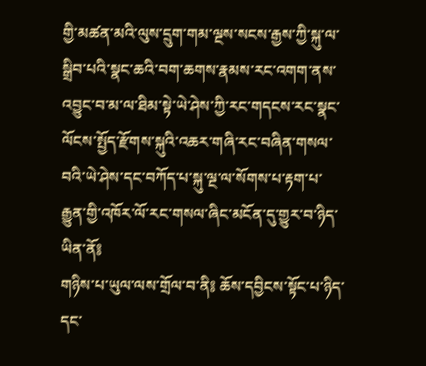གྱི་མཚན་མའི་ལུས་དྲུག་གམ་ལྔས་སངས་རྒྱས་ཀྱི་སྐུ་ལ་སྒྲིབ་པའི་སྣང་ཆའི་བག་ཆགས་རྣམས་རང་འགག་ནས་འབྱུང་བ་མ་ལ་ཐིམ་སྟེ་ཡེ་ཤེས་ཀྱི་རང་གདངས་རང་སྣང་ལོངས་སྤྱོད་རྫོགས་སྐུའི་འཆར་གཞི་རང་བཞིན་གསལ་བའི་ཡེ་ཤེས་དང་བཀོད་པ་སྐུ་ལྔ་ལ་སོགས་པ་རྟག་པ་རྒྱུན་གྱི་འཁོར་ལོ་རང་གསལ་ཞིང་མངོན་དུ་གྱུར་བ་ཉིད་ཡིན་ནོ༔
གཉིས་པ་ཡུལ་ལས་གྲོལ་བ་ནི༔ ཆོས་དབྱིངས་སྟོང་པ་ཉིད་དང་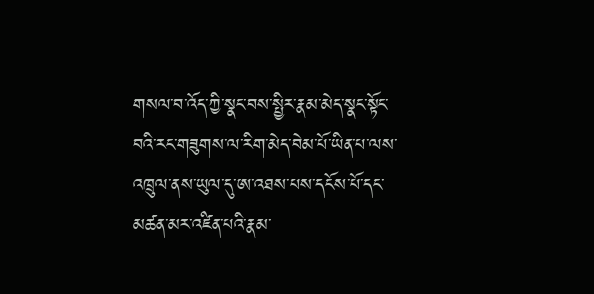གསལ་བ་འོད་ཀྱི་སྣང་བས་སྤྱིར་རྣམ་མེད་སྣང་སྟོང་བའི་རང་གཟུགས་ལ་རིག་མེད་བེམ་པོ་ཡིན་པ་ལས་འཁྲུལ་ནས་ཡུལ་དུ་ཨ་འཐས་པས་དངོས་པོ་དང་མཚན་མར་འཛིན་པའི་རྣམ་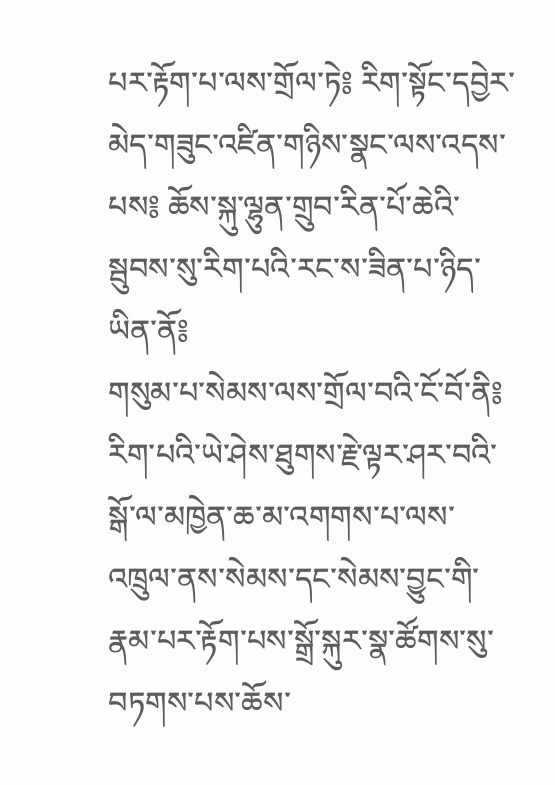པར་རྟོག་པ་ལས་གྲོལ་ཏེ༔ རིག་སྟོང་དབྱེར་མེད་གཟུང་འཛིན་གཉིས་སྣང་ལས་འདས་པས༔ ཆོས་སྐུ་ལྷུན་གྲུབ་རིན་པོ་ཆེའི་སྦུབས་སུ་རིག་པའི་རང་ས་ཟིན་པ་ཉིད་ཡིན་ནོ༔
གསུམ་པ་སེམས་ལས་གྲོལ་བའི་ངོ་བོ་ནི༔ རིག་པའི་ཡེ་ཤེས་ཐུགས་རྗེ་ལྟར་ཤར་བའི་སྒོ་ལ་མཁྱེན་ཆ་མ་འགགས་པ་ལས་འཁྲུལ་ནས་སེམས་དང་སེམས་བྱུང་གི་རྣམ་པར་རྟོག་པས་སྒྲོ་སྐུར་སྣ་ཚོགས་སུ་བཏགས་པས་ཆོས་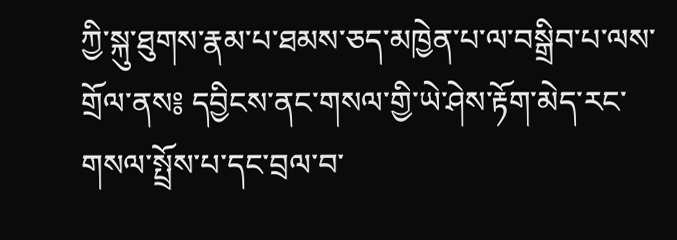ཀྱི་སྐུ་ཐུགས་རྣམ་པ་ཐམས་ཅད་མཁྱེན་པ་ལ་བསྒྲིབ་པ་ལས་གྲོལ་ནས༔ དབྱིངས་ནང་གསལ་གྱི་ཡེ་ཤེས་རྟོག་མེད་རང་གསལ་སྤྲོས་པ་དང་བྲལ་བ་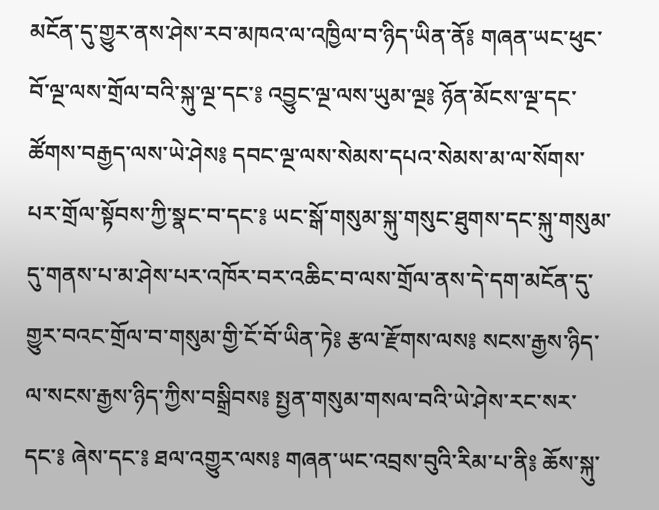མངོན་དུ་གྱུར་ནས་ཤེས་རབ་མཁའ་ལ་འཁྱིལ་བ་ཉིད་ཡིན་ནོ༔ གཞན་ཡང་ཕུང་བོ་ལྔ་ལས་གྲོལ་བའི་སྐུ་ལྔ་དང་༔ འབྱུང་ལྔ་ལས་ཡུམ་ལྔ༔ ཉོན་མོངས་ལྔ་དང་ཚོགས་བརྒྱད་ལས་ཡེ་ཤེས༔ དབང་ལྔ་ལས་སེམས་དཔའ་སེམས་མ་ལ་སོགས་པར་གྲོལ་སྟོབས་ཀྱི་སྣང་བ་དང་༔ ཡང་སྒོ་གསུམ་སྐུ་གསུང་ཐུགས་དང་སྐུ་གསུམ་དུ་གནས་པ་མ་ཤེས་པར་འཁོར་བར་འཆིང་བ་ལས་གྲོལ་ནས་དེ་དག་མངོན་དུ་གྱུར་བའང་གྲོལ་བ་གསུམ་གྱི་ངོ་བོ་ཡིན་ཏེ༔ རྩལ་རྫོགས་ལས༔ སངས་རྒྱས་ཉིད་ལ་སངས་རྒྱས་ཉིད་ཀྱིས་བསྒྲིབས༔ སྤྱན་གསུམ་གསལ་བའི་ཡེ་ཤེས་རང་སར་དང་༔ ཞེས་དང་༔ ཐལ་འགྱུར་ལས༔ གཞན་ཡང་འབྲས་བུའི་རིམ་པ་ནི༔ ཆོས་སྐུ་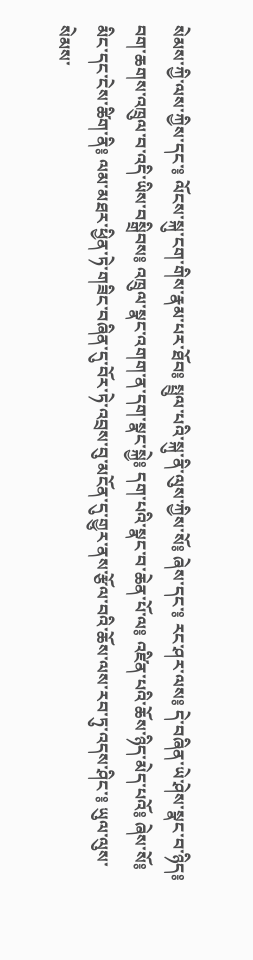སེམས་ཀྱི་ལས་ཀྱིས་དང་༔ ལོངས་སྐུ་ངག་གིས་རྣམ་པར་ཐོབ༔ སྤྲུལ་པའི་སྐུ་ནི་ལུས་ཀྱིས་སོ༔ ཞེས་དང་༔ རང་ཤར་ལས༔ དེ་བཞིན་ཡེ་ཤེས་སྣང་བ་ཉིད༔ བག་ཆགས་འཁྲུལ་བ་འདི་ཡིས་བསྒྲིབས༔ འཁྲུལ་སྣང་འགག་ན་དག་སྣང་སྐྱེ༔ དག་པའི་སྣང་བ་ཆེན་པོ་ལ༔ འཛིན་པའི་ཆོས་ཉིད་མེད་པའོ༔ ཞེས་སོ༔
མིང་དང་ངེས་ཚིག་ནི༔ ལམ་མཐར་ཕྱིན་ཏེ་གཟིང་བཞིན་དུ་བོར་ཏེ་འབྲས་བུ་མངོན་དུ་གྱུར་ནས་རྩོལ་བའི་ཆོས་ལས་རབ་ཏུ་འདས་ཤིང་༔ ཡུལ་ལུས་སེམས་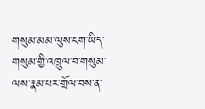གསུམ་མམ་ལུས་ངག་ཡིད་གསུམ་གྱི་འཁྲུལ་བ་གསུམ་ལས་རྣམ་པར་གྲོལ་བས་ན་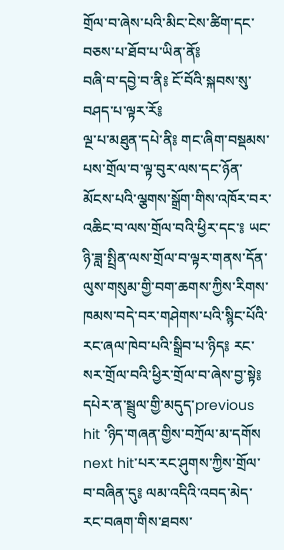གྲོལ་བ་ཞེས་པའི་མིང་ངེས་ཚིག་དང་བཅས་པ་ཐོབ་པ་ཡིན་ནོ༔
བཞི་བ་དབྱེ་བ་ནི༔ ངོ་བོའི་སྐབས་སུ་བཤད་པ་ལྟར་རོ༔
ལྔ་པ་མཐུན་དཔེ་ནི༔ གང་ཞིག་བསྡམས་པས་གྲོལ་བ་ལྟ་བུར་ལས་དང་ཉོན་མོངས་པའི་ལྕགས་སྒྲོག་གིས་འཁོར་བར་འཆིང་བ་ལས་གྲོལ་བའི་ཕྱིར་དང་༔ ཡང་ཉི་ཟླ་སྤྲིན་ལས་གྲོལ་བ་ལྟར་གནས་དོན་ལུས་གསུམ་གྱི་བག་ཆགས་ཀྱིས་རིགས་ཁམས་བདེ་བར་གཤེགས་པའི་སྙིང་པོའི་རང་ཞལ་ཁེབ་པའི་སྒྲིབ་པ་ཉིད༔ རང་སར་གྲོལ་བའི་ཕྱིར་གྲོལ་བ་ཞེས་བྱ་སྟེ༔ དཔེར་ན་སྦྲུལ་གྱི་མདུད་previous hit ་ཉིད་གཞན་གྱིས་བཀྲོལ་མ་དགོས next hit་པར་རང་ཤུགས་ཀྱིས་གྲོལ་བ་བཞིན་དུ༔ ལམ་འདིའི་འབད་མེད་རང་བཞག་གིས་ཐབས་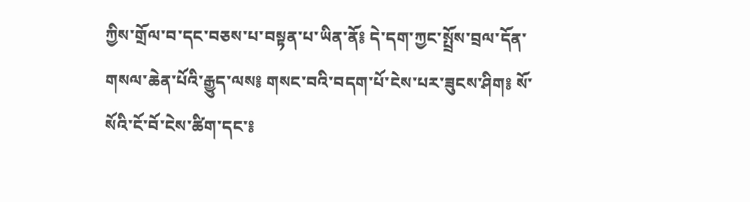ཀྱིས་གྲོལ་བ་དང་བཅས་པ་བསྟན་པ་ཡིན་ནོ༔ དེ་དག་ཀྱང་སྤྲོས་བྲལ་དོན་གསལ་ཆེན་པོའི་རྒྱུད་ལས༔ གསང་བའི་བདག་པོ་ངེས་པར་ཟུངས་ཤིག༔ སོ་སོའི་ངོ་བོ་ངེས་ཚིག་དང་༔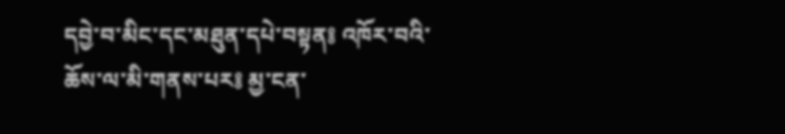དབྱེ་བ་མིང་དང་མཐུན་དཔེ་བསྟན༔ འཁོར་བའི་ཆོས་ལ་མི་གནས་པར༔ མྱ་ངན་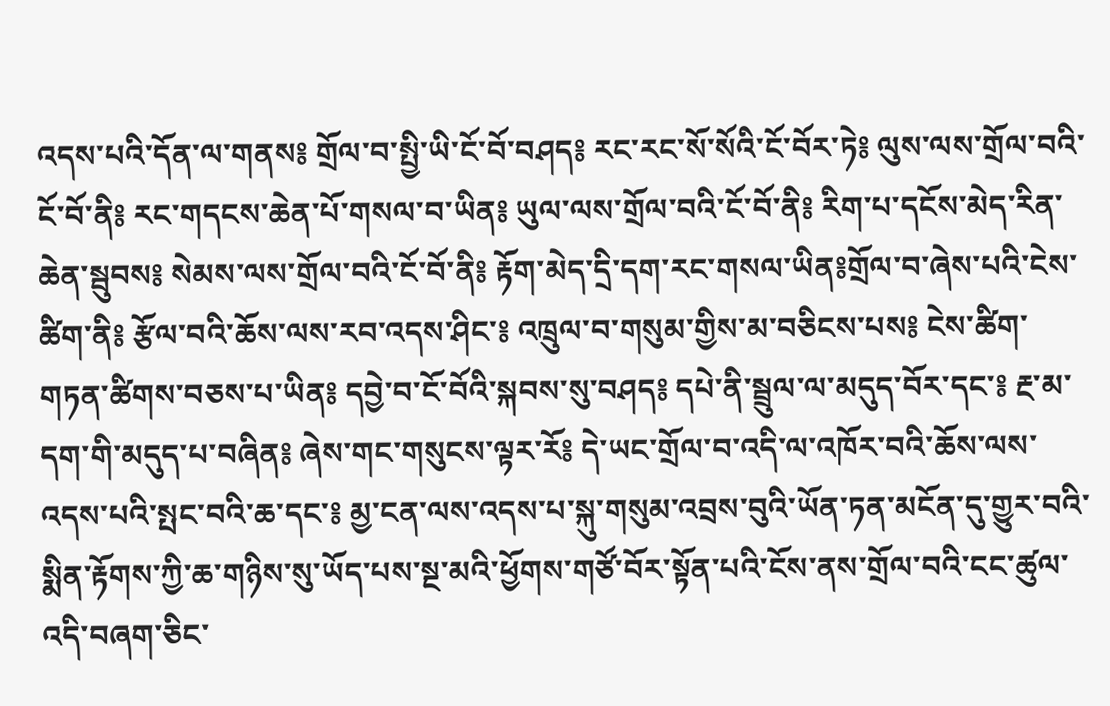འདས་པའི་དོན་ལ་གནས༔ གྲོལ་བ་སྤྱི་ཡི་ངོ་བོ་བཤད༔ རང་རང་སོ་སོའི་ངོ་བོར་ཏེ༔ ལུས་ལས་གྲོལ་བའི་ངོ་བོ་ནི༔ རང་གདངས་ཆེན་པོ་གསལ་བ་ཡིན༔ ཡུལ་ལས་གྲོལ་བའི་ངོ་བོ་ནི༔ རིག་པ་དངོས་མེད་རིན་ཆེན་སྦུབས༔ སེམས་ལས་གྲོལ་བའི་ངོ་བོ་ནི༔ རྟོག་མེད་དྲི་དག་རང་གསལ་ཡིན༔གྲོལ་བ་ཞེས་པའི་ངེས་ཚིག་ནི༔ རྩོལ་བའི་ཆོས་ལས་རབ་འདས་ཤིང་༔ འཁྲུལ་བ་གསུམ་གྱིས་མ་བཅིངས་པས༔ ངེས་ཚིག་གཏན་ཚིགས་བཅས་པ་ཡིན༔ དབྱེ་བ་ངོ་བོའི་སྐབས་སུ་བཤད༔ དཔེ་ནི་སྦྲུལ་ལ་མདུད་བོར་དང་༔ རྔ་མ་དག་གི་མདུད་པ་བཞིན༔ ཞེས་གང་གསུངས་ལྟར་རོ༔ དེ་ཡང་གྲོལ་བ་འདི་ལ་འཁོར་བའི་ཆོས་ལས་འདས་པའི་སྤང་བའི་ཆ་དང་༔ མྱ་ངན་ལས་འདས་པ་སྐུ་གསུམ་འབྲས་བུའི་ཡོན་ཏན་མངོན་དུ་གྱུར་བའི་སྨིན་རྟོགས་ཀྱི་ཆ་གཉིས་སུ་ཡོད་པས་སྔ་མའི་ཕྱོགས་གཙོ་བོར་སྟོན་པའི་ངོས་ནས་གྲོལ་བའི་ངང་ཚུལ་འདི་བཞག་ཅིང་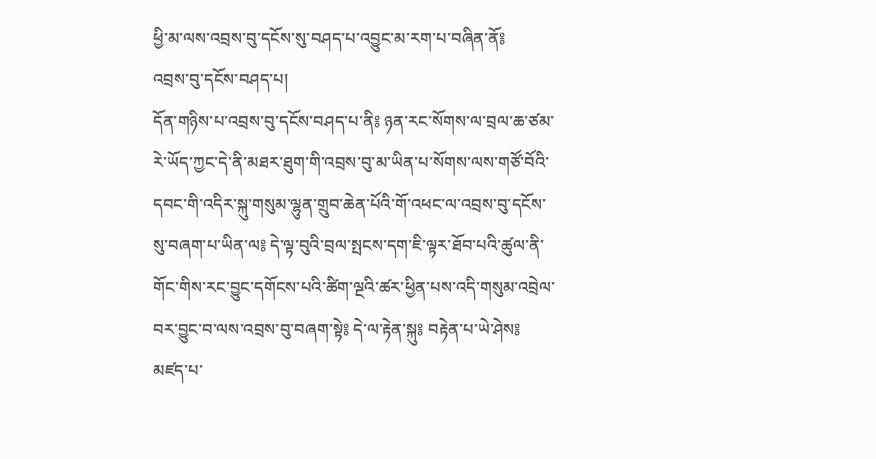ཕྱི་མ་ལས་འབྲས་བུ་དངོས་སུ་བཤད་པ་འབྱུང་མ་རག་པ་བཞིན་ནོ༔
འབྲས་བུ་དངོས་བཤད་པ།
དོན་གཉིས་པ་འབྲས་བུ་དངོས་བཤད་པ་ནི༔ ཉན་རང་སོགས་ལ་བྲལ་ཆ་ཙམ་རེ་ཡོད་ཀྱང་དེ་ནི་མཐར་ཐུག་གི་འབྲས་བུ་མ་ཡིན་པ་སོགས་ལས་གཙོ་བོའི་དབང་གི་འདིར་སྐུ་གསུམ་ལྷུན་གྲུབ་ཆེན་པོའི་གོ་འཕང་ལ་འབྲས་བུ་དངོས་སུ་བཞག་པ་ཡིན་ལ༔ དེ་ལྟ་བུའི་བྲལ་སྤངས་དག་ཇི་ལྟར་ཐོབ་པའི་ཚུལ་ནི་གོང་གིས་རང་བྱུང་དགོངས་པའི་ཚིག་ལྔའི་ཚར་ཕྱིན་པས་འདི་གསུམ་འབྲེལ་བར་བྱུང་བ་ལས་འབྲས་བུ་བཞག་སྟེ༔ དེ་ལ་རྟེན་སྐུ༔ བརྟེན་པ་ཡེ་ཤེས༔ མཛད་པ་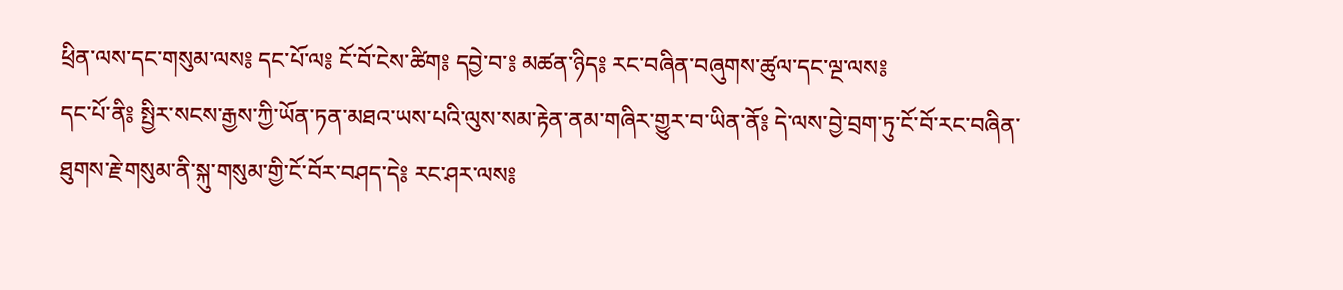ཕྲིན་ལས་དང་གསུམ་ལས༔ དང་པོ་ལ༔ ངོ་བོ་ངེས་ཚིག༔ དབྱེ་བ་༔ མཚན་ཉིད༔ རང་བཞིན་བཞུགས་ཚུལ་དང་ལྔ་ལས༔
དང་པོ་ནི༔ སྤྱིར་སངས་རྒྱས་ཀྱི་ཡོན་ཏན་མཐའ་ཡས་པའི་ལུས་སམ་རྟེན་ནམ་གཞིར་གྱུར་བ་ཡིན་ནོ༔ དེ་ལས་བྱེ་བྲག་ཏུ་ངོ་བོ་རང་བཞིན་ཐུགས་རྗེ་གསུམ་ནི་སྐུ་གསུམ་གྱི་ངོ་བོར་བཤད་དེ༔ རང་ཤར་ལས༔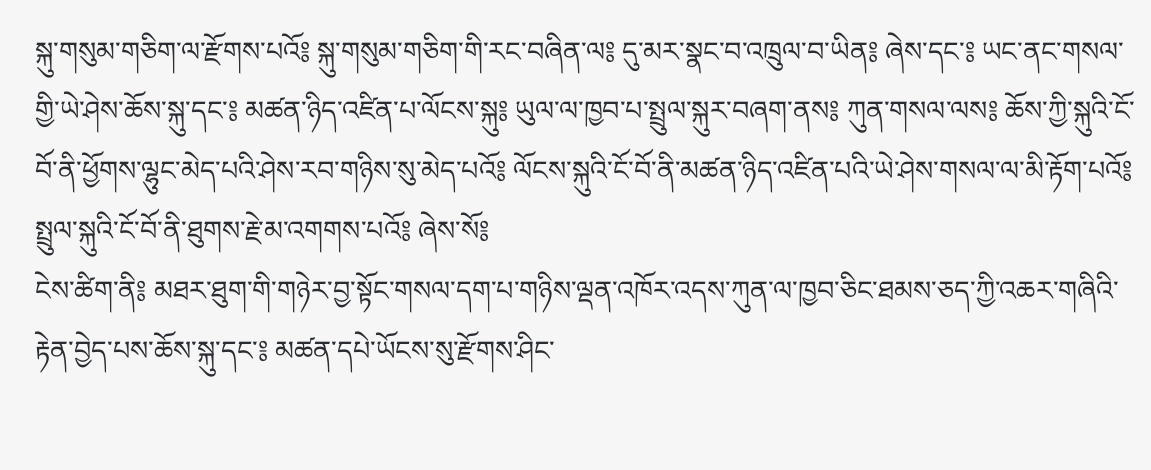སྐུ་གསུམ་གཅིག་ལ་རྫོགས་པའོ༔ སྐུ་གསུམ་གཅིག་གི་རང་བཞིན་ལ༔ དུ་མར་སྣང་བ་འཁྲུལ་བ་ཡིན༔ ཞེས་དང་༔ ཡང་ནང་གསལ་གྱི་ཡེ་ཤེས་ཆོས་སྐུ་དང་༔ མཚན་ཉིད་འཛིན་པ་ལོངས་སྐུ༔ ཡུལ་ལ་ཁྱབ་པ་སྤྲུལ་སྐུར་བཞག་ནས༔ ཀུན་གསལ་ལས༔ ཆོས་ཀྱི་སྐུའི་ངོ་བོ་ནི་ཕྱོགས་ལྷུང་མེད་པའི་ཤེས་རབ་གཉིས་སུ་མེད་པའོ༔ ལོངས་སྐུའི་ངོ་བོ་ནི་མཚན་ཉིད་འཛིན་པའི་ཡེ་ཤེས་གསལ་ལ་མི་རྟོག་པའོ༔ སྤྲུལ་སྐུའི་ངོ་བོ་ནི་ཐུགས་རྗེ་མ་འགགས་པའོ༔ ཞེས་སོ༔
ངེས་ཚིག་ནི༔ མཐར་ཐུག་གི་གཉེར་བྱ་སྟོང་གསལ་དག་པ་གཉིས་ལྡན་འཁོར་འདས་ཀུན་ལ་ཁྱབ་ཅིང་ཐམས་ཅད་ཀྱི་འཆར་གཞིའི་རྟེན་བྱེད་པས་ཆོས་སྐུ་དང་༔ མཚན་དཔེ་ཡོངས་སུ་རྫོགས་ཤིང་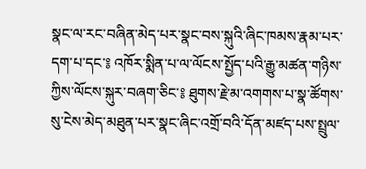སྣང་ལ་རང་བཞིན་མེད་པར་སྣང་བས་སྐུའི་ཞིང་ཁམས་རྣམ་པར་དག་པ་དང་༔ འཁོར་སྨིན་པ་ལ་ལོངས་སྤྱོད་པའི་རྒྱུ་མཚན་གཉིས་ཀྱིས་ལོངས་སྐུར་བཞག་ཅིང་༔ ཐུགས་རྗེ་མ་འགགས་པ་སྣ་ཚོགས་སུ་ངེས་མེད་མཐུན་པར་སྣང་ཞིང་འགྲོ་བའི་དོན་མཛད་པས་སྤྲུལ་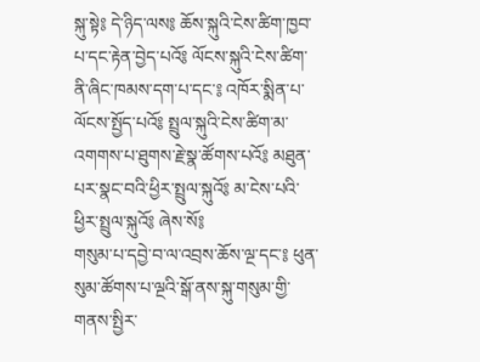སྐུ་སྟེ༔ དེ་ཉིད་ལས༔ ཆོས་སྐུའི་ངེས་ཚིག་ཁྱབ་པ་དང་རྟེན་བྱེད་པའོ༔ ལོངས་སྐུའི་ངེས་ཚིག་ནི་ཞིང་ཁམས་དག་པ་དང་༔ འཁོར་སྨིན་པ་ལོངས་སྤྱོད་པའོ༔ སྤྲུལ་སྐུའི་ངེས་ཚིག་མ་འགགས་པ་ཐུགས་རྗེ་སྣ་ཚོགས་པའོ༔ མཐུན་པར་སྣང་བའི་ཕྱིར་སྤྲུལ་སྐུའོ༔ མ་ངེས་པའི་ཕྱིར་སྤྲུལ་སྐུའོ༔ ཞེས་སོ༔
གསུམ་པ་དབྱེ་བ་ལ་འབྲས་ཆོས་ལྔ་དང་༔ ཕུན་སུམ་ཚོགས་པ་ལྔའི་སྒོ་ནས་སྐུ་གསུམ་གྱི་གནས་སྤྱིར་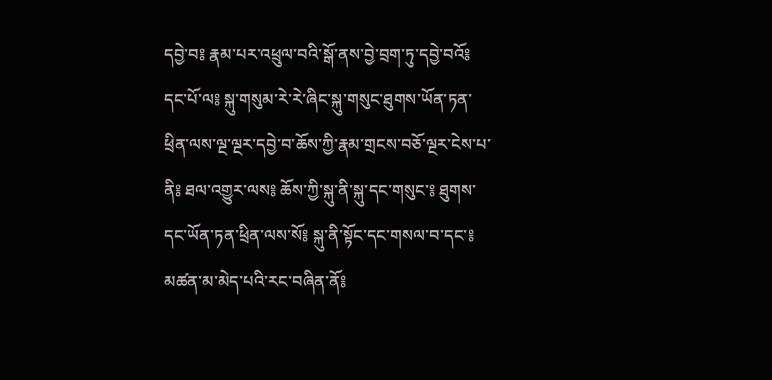དབྱེ་བ༔ རྣམ་པར་འཕྲུལ་བའི་སྒོ་ནས་བྱེ་བྲག་ཏུ་དབྱེ་བའོ༔
དང་པོ་ལ༔ སྐུ་གསུམ་རེ་རེ་ཞིང་སྐུ་གསུང་ཐུགས་ཡོན་ཏན་ཕྲིན་ལས་ལྔ་ལྔར་དབྱེ་བ་ཆོས་ཀྱི་རྣམ་གྲངས་བཅོ་ལྔར་ངེས་པ་ནི༔ ཐལ་འགྱུར་ལས༔ ཆོས་ཀྱི་སྐུ་ནི་སྐུ་དང་གསུང་༔ ཐུགས་དང་ཡོན་ཏན་ཕྲིན་ལས་སོ༔ སྐུ་ནི་སྟོང་དང་གསལ་བ་དང་༔ མཚན་མ་མེད་པའི་རང་བཞིན་ནོ༔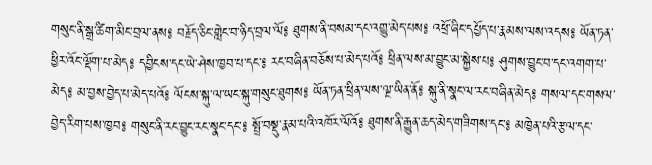གསུང་ནི་སྒྲ་ཚིག་མིང་བྲལ་ནས༔ བརྗོད་ཅིང་གླེང་བ་ཉིད་བྲལ་ལོ༔ ཐུགས་ནི་བསམ་དང་འགྱུ་མེད་པས༔ འཕྲོ་ཞིང་དཔྱོད་པ་རྣམས་ལས་འདས༔ ཡོན་ཏན་ཕྱིར་འོང་ལྡོག་པ་མེད༔ དབྱིངས་དང་ཡེ་ཤེས་ཁྱབ་པ་དང་༔ རང་བཞིན་བཅོས་པ་མེད་པའོ༔ ཕྲིན་ལས་མ་བྱུང་མ་སྐྱེས་པ༔ ཤུགས་བྱུང་བ་དང་འགག་པ་མེད༔ མ་བྱས་བྱེད་པ་མེད་པའོ༔ ལོངས་སྐུ་ལ་ཡང་སྐུ་གསུང་ཐུགས༔ ཡོན་ཏན་ཕྲིན་ལས་ལྔ་ཡིན་ནོ༔ སྐུ་ནི་སྣང་ལ་རང་བཞིན་མེད༔ གསལ་དང་གསལ་བྱེད་རིག་པས་ཁྱབ༔ གསུང་ནི་རང་བྱུང་རང་སྣང་དང་༔ སྤྲོ་བསྡུ་རྣམ་པའི་འཁོར་ལོའོ༔ ཐུགས་ནི་རྒྱུན་ཆད་མེད་གཟིགས་དང་༔ མཁྱེན་པའི་རྩལ་དང་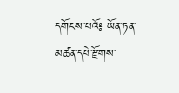དགོངས་པའོ༔ ཡོན་ཏན་མཚན་དཔེ་རྫོགས་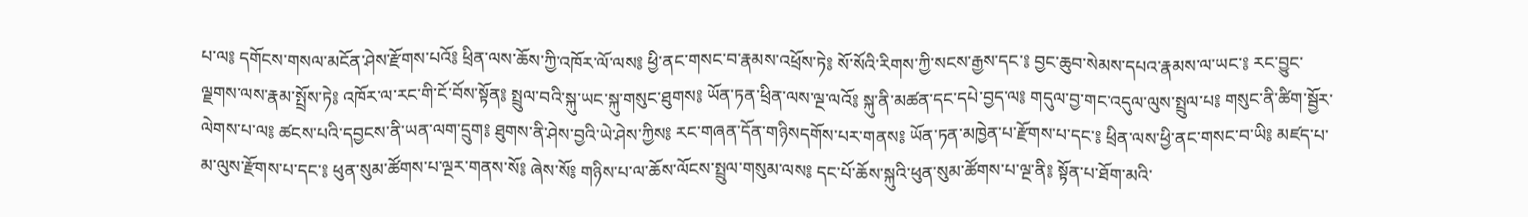པ་ལ༔ དགོངས་གསལ་མངོན་ཤེས་རྫོགས་པའོ༔ ཕྲིན་ལས་ཆོས་ཀྱི་འཁོར་ལོ་ལས༔ ཕྱི་ནང་གསང་བ་རྣམས་འཕྲོས་ཏེ༔ སོ་སོའི་རིགས་ཀྱི་སངས་རྒྱས་དང་༔ བྱང་ཆུབ་སེམས་དཔའ་རྣམས་ལ་ཡང་༔ རང་བྱུང་ལྗགས་ལས་རྣམ་སྤྲོས་ཏེ༔ འཁོར་ལ་རང་གི་ངོ་བོས་སྟོན༔ སྤྲུལ་བའི་སྐུ་ཡང་སྐུ་གསུང་ཐུགས༔ ཡོན་ཏན་ཕྲིན་ལས་ལྔ་ལའོ༔ སྐུ་ནི་མཚན་དང་དཔེ་བྱད་ལ༔ གདུལ་བྱ་གང་འདུལ་ལུས་སྤྲུལ་པ༔ གསུང་ནི་ཚིག་སྦྱོར་ལེགས་པ་ལ༔ ཚངས་པའི་དབྱངས་ནི་ཡན་ལག་དྲུག༔ ཐུགས་ནི་ཤེས་བྱའི་ཡེ་ཤེས་ཀྱིས༔ རང་གཞན་དོན་གཉིསདགོས་པར་གནས༔ ཡོན་ཏན་མཁྱེན་པ་རྫོགས་པ་དང་༔ ཕྲིན་ལས་ཕྱི་ནང་གསང་བ་ཡི༔ མཛད་པ་མ་ལུས་རྫོགས་པ་དང་༔ ཕུན་སུམ་ཚོགས་པ་ལྔར་གནས་སོ༔ ཞེས་སོ༔ གཉིས་པ་ལ་ཆོས་ལོངས་སྤྲུལ་གསུམ་ལས༔ དང་པོ་ཆོས་སྐུའི་ཕུན་སུམ་ཚོགས་པ་ལྔ་ནི༔ སྟོན་པ་ཐོག་མའི་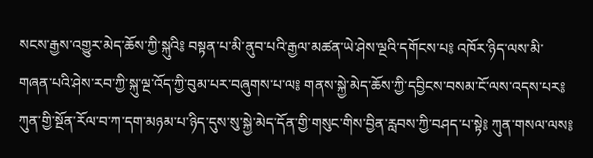སངས་རྒྱས་འགྱུར་མེད་ཆོས་ཀྱི་སྐུའི༔ བསྟན་པ་མི་ནུབ་པའི་རྒྱལ་མཚན་ཡེ་ཤེས་ལྔའི་དགོངས་པ༔ འཁོར་ཉིད་ལས་མི་གཞན་པའི་ཤེས་རབ་ཀྱི་སྐུ་ལྔ་འོད་ཀྱི་བུམ་པར་བཞུགས་པ་ལ༔ གནས་སྐྱེ་མེད་ཆོས་ཀྱི་དབྱིངས་བསམ་ངོ་ལས་འདས་པར༔ ཀུན་གྱི་སྔོན་རོལ་བ་ཀ་དག་མཉམ་པ་ཉིད་དུས་སུ་སྐྱེ་མེད་དོན་གྱི་གསུང་གིས་བྱིན་རླབས་ཀྱི་བཤད་པ་སྟེ༔ ཀུན་གསལ་ལས༔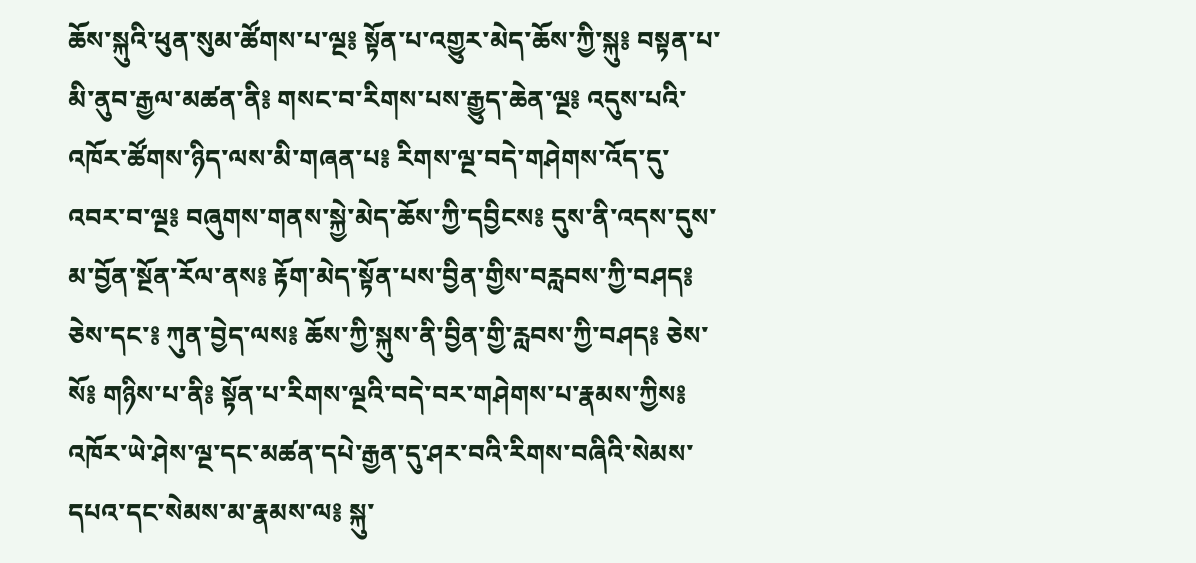ཆོས་སྐུའི་ཕུན་སུམ་ཚོགས་པ་ལྔ༔ སྟོན་པ་འགྱུར་མེད་ཆོས་ཀྱི་སྐུ༔ བསྟན་པ་མི་ནུབ་རྒྱལ་མཚན་ནི༔ གསང་བ་རིགས་པས་རྒྱུད་ཆེན་ལྔ༔ འདུས་པའི་འཁོར་ཚོགས་ཉིད་ལས་མི་གཞན་པ༔ རིགས་ལྔ་བདེ་གཤེགས་འོད་དུ་འབར་བ་ལྔ༔ བཞུགས་གནས་སྐྱེ་མེད་ཆོས་ཀྱི་དབྱིངས༔ དུས་ནི་འདས་དུས་མ་བྱོན་སྔོན་རོལ་ནས༔ རྟོག་མེད་སྟོན་པས་བྱིན་གྱིས་བརླབས་ཀྱི་བཤད༔ ཅེས་དང་༔ ཀུན་བྱེད་ལས༔ ཆོས་ཀྱི་སྐུས་ནི་བྱིན་གྱི་རླབས་ཀྱི་བཤད༔ ཅེས་སོ༔ གཉིས་པ་ནི༔ སྟོན་པ་རིགས་ལྔའི་བདེ་བར་གཤེགས་པ་རྣམས་ཀྱིས༔ འཁོར་ཡེ་ཤེས་ལྔ་དང་མཚན་དཔེ་རྒྱན་དུ་ཤར་བའི་རིགས་བཞིའི་སེམས་དཔའ་དང་སེམས་མ་རྣམས་ལ༔ སྐུ་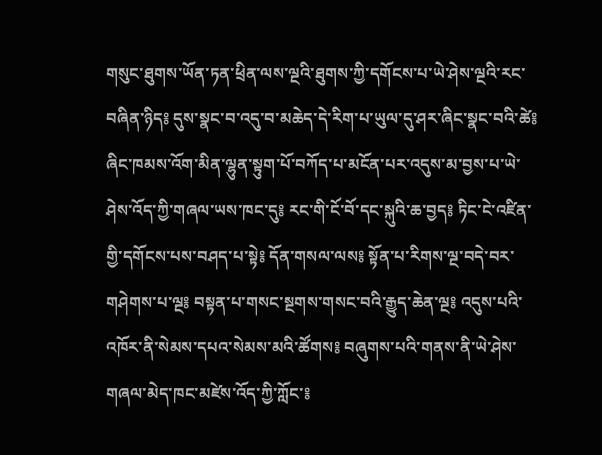གསུང་ཐུགས་ཡོན་ཏན་ཕྲིན་ལས་ལྔའི་ཐུགས་ཀྱི་དགོངས་པ་ཡེ་ཤེས་ལྔའི་རང་བཞིན་ཉིད༔ དུས་སྣང་བ་འདུ་བ་མཆེད་དེ་རིག་པ་ཡུལ་དུ་ཤར་ཞིང་སྣང་བའི་ཚེ༔ ཞིང་ཁམས་འོག་མིན་ལྷུན་སྟུག་པོ་བཀོད་པ་མངོན་པར་འདུས་མ་བྱས་པ་ཡེ་ཤེས་འོད་ཀྱི་གཞལ་ཡས་ཁང་དུ༔ རང་གི་ངོ་བོ་དང་སྐུའི་ཆ་བྱད༔ ཏིང་ངེ་འཛིན་གྱི་དགོངས་པས་བཤད་པ་སྟེ༔ དོན་གསལ་ལས༔ སྟོན་པ་རིགས་ལྔ་བདེ་བར་གཤེགས་པ་ལྔ༔ བསྟན་པ་གསང་སྔགས་གསང་བའི་རྒྱུད་ཆེན་ལྔ༔ འདུས་པའི་འཁོར་ནི་སེམས་དཔའ་སེམས་མའི་ཚོགས༔ བཞུགས་པའི་གནས་ནི་ཡེ་ཤེས་གཞལ་མེད་ཁང་མཛེས་འོད་ཀྱི་ཀློང་༔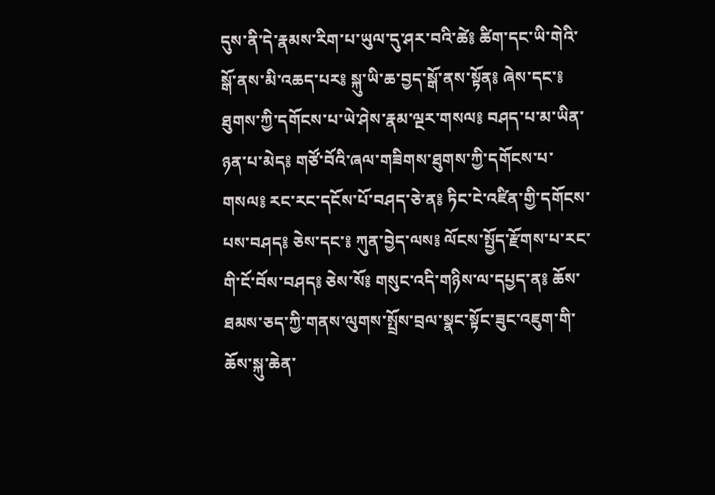དུས་ནི་དེ་རྣམས་རིག་པ་ཡུལ་དུ་ཤར་བའི་ཚེ༔ ཚིག་དང་ཡི་གེའི་སྒོ་ནས་མི་འཆད་པར༔ སྐུ་ཡི་ཆ་བྱད་སྒོ་ནས་སྟོན༔ ཞེས་དང་༔ ཐུགས་ཀྱི་དགོངས་པ་ཡེ་ཤེས་རྣམ་ལྔར་གསལ༔ བཤད་པ་མ་ཡིན་ཉན་པ་མེད༔ གཙོ་བོའི་ཞལ་གཟིགས་ཐུགས་ཀྱི་དགོངས་པ་གསལ༔ རང་རང་དངོས་པོ་བཤད་ཅེ་ན༔ ཏིང་ངེ་འཛིན་གྱི་དགོངས་པས་བཤད༔ ཅེས་དང་༔ ཀུན་བྱེད་ལས༔ ལོངས་སྤྱོད་རྫོགས་པ་རང་གི་ངོ་བོས་བཤད༔ ཅེས་སོ༔ གསུང་འདི་གཉིས་ལ་དཔྱད་ན༔ ཆོས་ཐམས་ཅད་ཀྱི་གནས་ལུགས་སྤྲོས་བྲལ་སྣང་སྟོང་ཟུང་འཇུག་གི་ཆོས་སྐུ་ཆེན་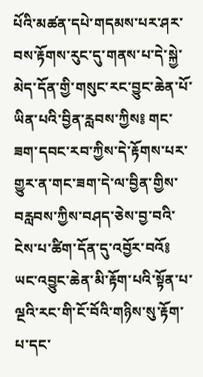པོའི་མཚན་དཔེ་གདམས་པར་ཤར་བས་རྟོགས་རུང་དུ་གནས་པ་དེ་སྐྱེ་མེད་དོན་གྱི་གསུང་རང་བྱུང་ཆེན་པོ་ཡིན་པའི་བྱིན་རླབས་ཀྱིས༔ གང་ཟག་དབང་རབ་ཀྱིས་དེ་རྟོགས་པར་གྱུར་ན་གང་ཟག་དེ་ལ་བྱིན་གྱིས་བརླབས་ཀྱིས་བཤད་ཅེས་བྱ་བའི་ངེས་པ་ཚིག་དོན་དུ་འབྱོར་བའོ༔ ཡང་འབྱུང་ཆེན་མི་རྟོག་པའི་སྟོན་པ་ལྔའི་རང་གི་ངོ་བོའི་གཉིས་སུ་རྟོག་པ་དང་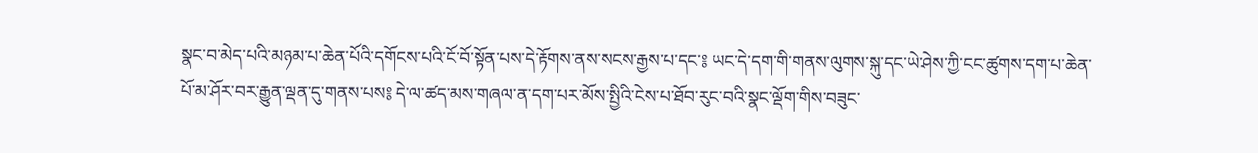སྣང་བ་མེད་པའི་མཉམ་པ་ཆེན་པོའི་དགོངས་པའི་ངོ་བོ་སྟོན་པས་དེ་རྟོགས་ནས་སངས་རྒྱས་པ་དང་༔ ཡང་དེ་དག་གི་གནས་ལུགས་སྐུ་དང་ཡེ་ཤེས་ཀྱི་ངང་ཚུགས་དག་པ་ཆེན་པོ་མ་ཤོར་བར་རྒྱུན་ལྡན་དུ་གནས་པས༔ དེ་ལ་ཚད་མས་གཞལ་ན་དག་པར་མོས་སྤྱིའི་ངེས་པ་ཐོབ་རུང་བའི་སྣང་ལྡོག་གིས་བཟུང་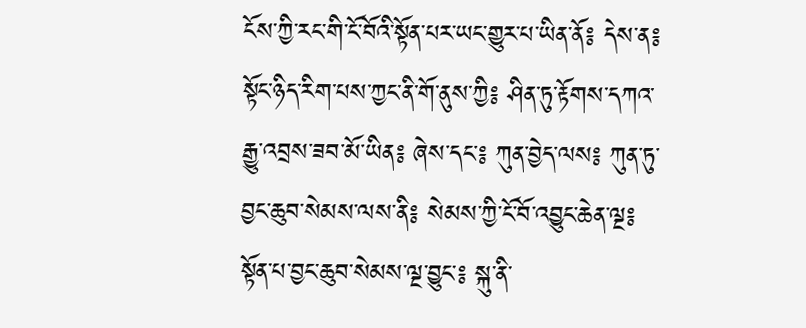ངོས་ཀྱི་རང་གི་ངོ་བོའི་སྟོན་པར་ཡང་གྱུར་པ་ཡིན་ནོ༔ དེས་ན༔ སྟོང་ཉིད་རིག་པས་ཀྱང་ནི་གོ་ནུས་ཀྱི༔ ཤིན་ཏུ་རྟོགས་དཀའ་རྒྱུ་འབྲས་ཟབ་མོ་ཡིན༔ ཞེས་དང་༔ ཀུན་བྱེད་ལས༔ ཀུན་ཏུ་བྱང་ཆུབ་སེམས་ལས་ནི༔ སེམས་ཀྱི་ངོ་བོ་འབྱུང་ཆེན་ལྔ༔ སྟོན་པ་བྱང་ཆུབ་སེམས་ལྔ་བྱུང་༔ སྐུ་ནི་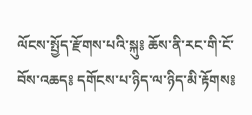ལོངས་སྤྱོད་རྫོགས་པའི་སྐུ༔ ཆོས་ནི་རང་གི་ངོ་བོས་འཆད༔ དགོངས་པ་ཉིད་ལ་ཉིད་མི་རྟོགས༔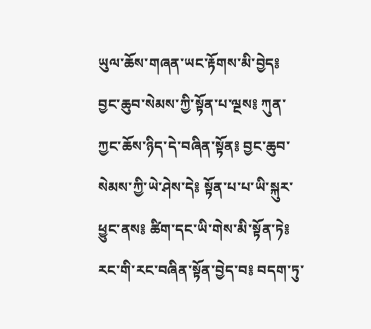ཡུལ་ཆོས་གཞན་ཡང་རྟོགས་མི་བྱེད༔ བྱང་ཆུབ་སེམས་ཀྱི་སྟོན་པ་ལྔས༔ ཀུན་ཀྱང་ཆོས་ཉིད་དེ་བཞིན་སྟོན༔ བྱང་ཆུབ་སེམས་ཀྱི་ཡེ་ཤེས་དེ༔ སྟོན་པ་པ་ཡི་སྐུར་ཕྱུང་ནས༔ ཚིག་དང་ཡི་གེས་མི་སྟོན་ཏེ༔ རང་གི་རང་བཞིན་སྟོན་བྱེད་བ༔ བདག་ཏུ་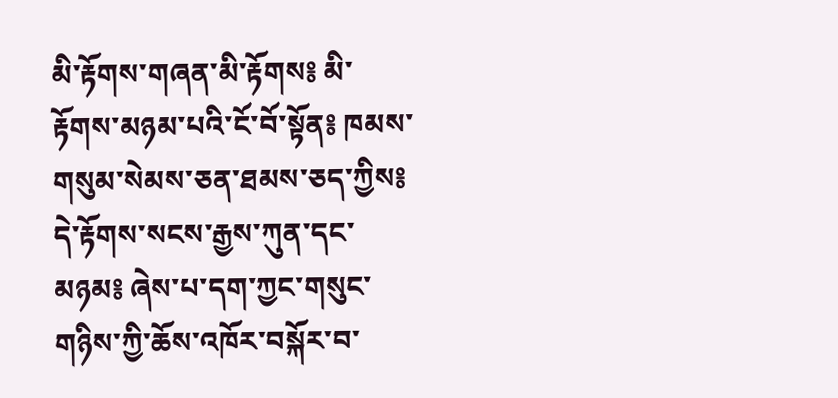མི་རྟོགས་གཞན་མི་རྟོགས༔ མི་རྟོགས་མཉམ་པའི་ངོ་བོ་སྟོན༔ ཁམས་གསུམ་སེམས་ཅན་ཐམས་ཅད་ཀྱིས༔ དེ་རྟོགས་སངས་རྒྱས་ཀུན་དང་མཉམ༔ ཞེས་པ་དག་ཀྱང་གསུང་གཉིས་ཀྱི་ཆོས་འཁོར་བསྐོར་བ་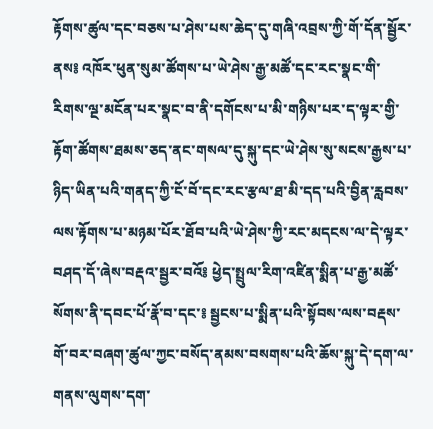རྟོགས་ཚུལ་དང་བཅས་པ་ཤེས་པས་ཆེད་དུ་གཞི་འབྲས་ཀྱི་གོ་དོན་སྦྱོར་ནས༔ འཁོར་ཕུན་སུམ་ཚོགས་པ་ཡེ་ཤེས་རྒྱ་མཚོ་དང་རང་སྣང་གི་རིགས་ལྔ་མངོན་པར་སྣང་བ་ནི་དགོངས་པ་མི་གཉིས་པར་ད་ལྟར་གྱི་རྟོག་ཚོགས་ཐམས་ཅད་ནང་གསལ་དུ་སྐུ་དང་ཡེ་ཤེས་སུ་སངས་རྒྱས་པ་ཉིད་ཡིན་པའི་གནད་ཀྱི་ངོ་བོ་དང་རང་རྩལ་ཐ་མི་དད་པའི་བྱིན་རླབས་ལས་རྟོགས་པ་མཉམ་པོར་ཐོབ་པའི་ཡེ་ཤེས་ཀྱི་རང་མདངས་ལ་དེ་ལྟར་བཤད་དོ་ཞེས་བརྡའ་སྦྱར་བའོ༔ ཕྱེད་སྤྲུལ་རིག་འཛིན་སྨིན་པ་རྒྱ་མཚོ་སོགས་ནི་དབང་པོ་རྣོ་བ་དང་༔ སྦྱངས་པ་སྨིན་པའི་སྟོབས་ལས་བརྡས་གོ་བར་བཞག་ཚུལ་ཀྱང་བསོད་ནམས་བསགས་པའི་ཆོས་སྐུ་དེ་དག་ལ་གནས་ལུགས་དག་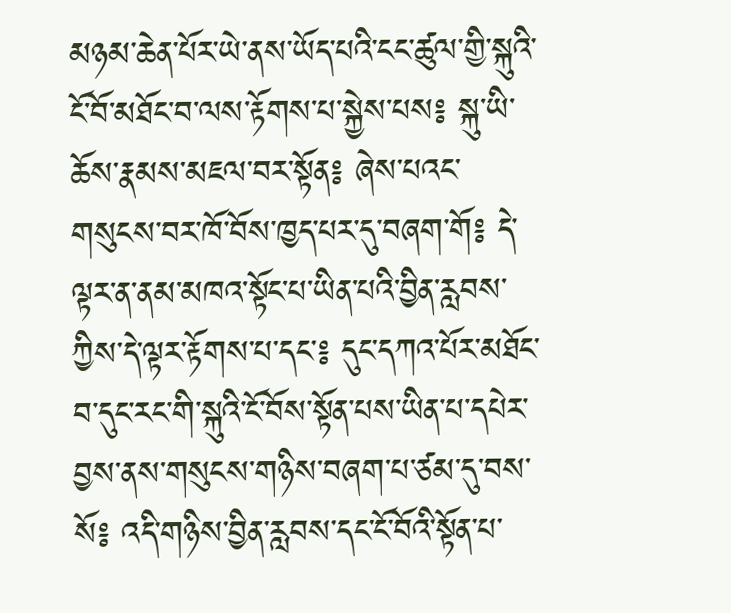མཉམ་ཆེན་པོར་ཡེ་ནས་ཡོད་པའི་ངང་ཚུལ་གྱི་སྐུའི་ངོ་བོ་མཐོང་བ་ལས་རྟོགས་པ་སྐྱེས་པས༔ སྐུ་ཡི་ཆོས་རྣམས་མཇལ་བར་སྟོན༔ ཞེས་པའང་གསུངས་བར་ཁོ་བོས་ཁྱད་པར་དུ་བཞག་གོ༔ དེ་ལྟར་ན་ནམ་མཁའ་སྟོང་པ་ཡིན་པའི་བྱིན་རླབས་ཀྱིས་དེ་ལྟར་རྟོགས་པ་དང་༔ དུང་དཀའ་པོར་མཐོང་བ་དུང་རང་གི་སྐུའི་ངོ་བོས་སྟོན་པས་ཡིན་པ་དཔེར་བྱས་ནས་གསུངས་གཉིས་བཞག་པ་ཙམ་དུ་བས་སོ༔ འདི་གཉིས་བྱིན་རླབས་དང་ངོ་བོའི་སྟོན་པ་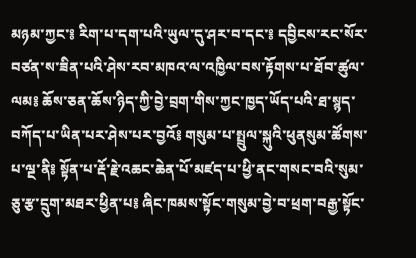མཉམ་ཀྱང་༔ རིག་པ་དག་པའི་ཡུལ་དུ་ཤར་བ་དང་༔ དབྱིངས་རང་སོར་བཙན་ས་ཟིན་པའི་ཤེས་རབ་མཁའ་ལ་འཁྱིལ་བས་རྟོགས་པ་ཐོབ་ཚུལ་ལམ༔ ཆོས་ཅན་ཆོས་ཉིད་ཀྱི་བྱེ་བྲག་གིས་ཀྱང་ཁྱད་ཡོད་པའི་ཐ་སྙད་བཀོད་པ་ཡིན་པར་ཤེས་པར་བྱའོ༔ གསུམ་པ་སྤྲུལ་སྐུའི་ཕུནསུམ་ཚོགས་པ་ལྔ་ནི༔ སྟོན་པ་རྡོ་རྗེ་འཆང་ཆེན་པོ་མཛད་པ་ཕྱི་ནང་གསང་བའི་སུམ་ཅུ་རྩ་དྲུག་མཐར་ཕྱིན་པ༔ ཞིང་ཁམས་སྟོང་གསུམ་བྱེ་བ་ཕྲག་བརྒྱ་སྟོང་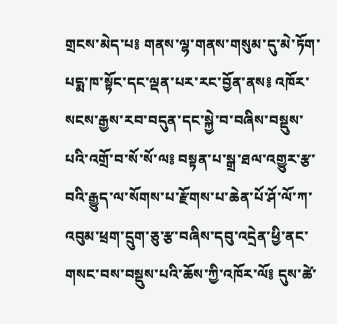གྲངས་མེད་པ༔ གནས་ལྷ་གནས་གསུམ་དུ་མེ་ཏོག་པདྨ་ཁ་སྟོང་དང་ལྡན་པར་རང་བྱོན་ནས༔ འཁོར་སངས་རྒྱས་རབ་བདུན་དང་སྐྱེ་བ་བཞིས་བསྡུས་པའི་འགྲོ་བ་སོ་སོ་ལ༔ བསྟན་པ་སྒྲ་ཐལ་འགྱུར་རྩ་བའི་རྒྱུད་ལ་སོགས་པ་རྫོགས་པ་ཆེན་པོ་ཤོ་ལོ་ཀ་འབུམ་ཕྲག་དྲུག་ཅུ་རྩ་བཞིས་དབུ་འདྲེན་ཕྱི་ནང་གསང་བས་བསྡུས་པའི་ཆོས་ཀྱི་འཁོར་ལོ༔ དུས་ཚེ་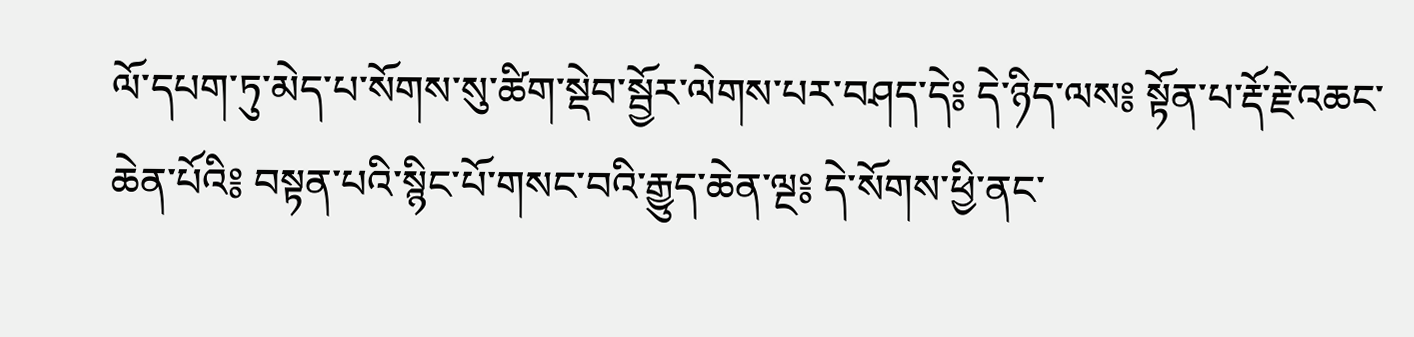ལོ་དཔག་ཏུ་མེད་པ་སོགས་སུ་ཚིག་སྡེབ་སྦྱོར་ལེགས་པར་བཤད་དེ༔ དེ་ཉིད་ལས༔ སྟོན་པ་རྡོ་རྗེ་འཆང་ཆེན་པོའི༔ བསྟན་པའི་སྙིང་པོ་གསང་བའི་རྒྱུད་ཆེན་ལྔ༔ དེ་སོགས་ཕྱི་ནང་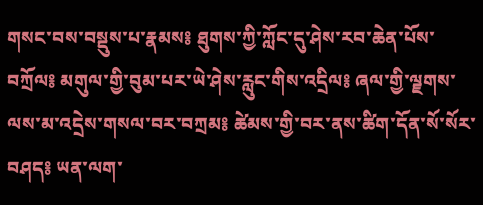གསང་བས་བསྡུས་པ་རྣམས༔ ཐུགས་ཀྱི་ཀློང་དུ་ཤེས་རབ་ཆེན་པོས་བཀྲོལ༔ མགུལ་གྱི་བུམ་པར་ཡེ་ཤེས་རླུང་གིས་འདྲིལ༔ ཞལ་གྱི་ལྗགས་ལས་མ་འདྲེས་གསལ་བར་བཀྲམ༔ ཚེམས་གྱི་བར་ནས་ཚིག་དོན་སོ་སོར་བཤད༔ ཡན་ལག་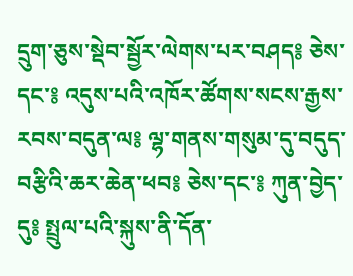དྲུག་ཅུས་སྡེབ་སྦྱོར་ལེགས་པར་བཤད༔ ཅེས་དང་༔ འདུས་པའི་འཁོར་ཚོགས་སངས་རྒྱས་རབས་བདུན་ལ༔ ལྷ་གནས་གསུམ་དུ་བདུད་བརྩིའི་ཆར་ཆེན་ཕབ༔ ཅེས་དང་༔ ཀུན་བྱེད་དུ༔ སྤྲུལ་པའི་སྐུས་ནི་དོན་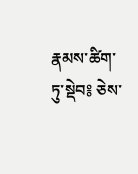རྣམས་ཚིག་ཏུ་སྡེབ༔ ཅེས་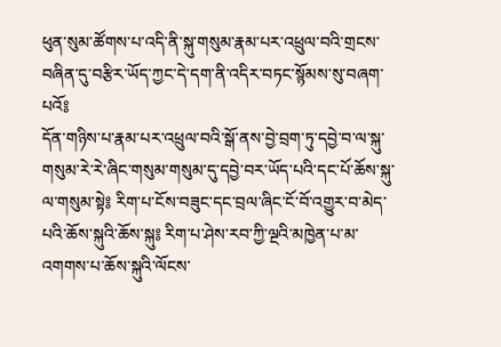ཕུན་སུམ་ཚོགས་པ་འདི་ནི་སྐུ་གསུམ་རྣམ་པར་འཕྲུལ་བའི་གྲངས་བཞིན་དུ་བརྩིར་ཡོད་ཀྱང་དེ་དག་ནི་འདིར་བཏང་སྙོམས་སུ་བཞག་པའོ༔
དོན་གཉིས་པ་རྣམ་པར་འཕྲུལ་བའི་སྒོ་ནས་བྱེ་བྲག་ཏུ་དབྱེ་བ་ལ་སྐུ་གསུམ་རེ་རེ་ཞིང་གསུམ་གསུམ་དུ་དབྱེ་བར་ཡོད་པའི་དང་པོ་ཆོས་སྐུ་ལ་གསུམ་སྟེ༔ རིག་པ་ངོས་བཟུང་དང་བྲལ་ཞིང་ངོ་བོ་འགྱུར་བ་མེད་པའི་ཆོས་སྐུའི་ཆོས་སྐུ༔ རིག་པ་ཤེས་རབ་ཀྱི་ལྔའི་མཁྱེན་པ་མ་འགགས་པ་ཆོས་སྐུའི་ལོངས་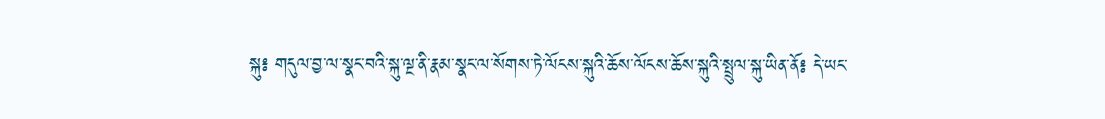སྐུ༔ གདུལ་བྱ་ལ་སྣང་བའི་སྐུ་ལྔ་ནི་རྣམ་སྣང་ལ་སོགས་ཏེ་ལོངས་སྐུའི་ཆོས་ལོངས་ཆོས་སྐུའི་སྤྲུལ་སྐུ་ཡིན་ནོ༔ དེ་ཡང་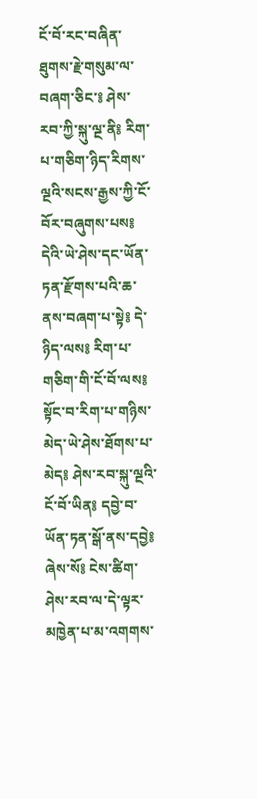ངོ་བོ་རང་བཞིན་ཐུགས་རྗེ་གསུམ་ལ་བཞག་ཅིང་༔ ཤེས་རབ་ཀྱི་སྐུ་ལྔ་ནི༔ རིག་པ་གཅིག་ཉིད་རིགས་ལྔའི་སངས་རྒྱས་ཀྱི་ངོ་བོར་བཞུགས་པས༔ དེའི་ཡེ་ཤེས་དང་ཡོན་ཏན་རྫོགས་པའི་ཆ་ནས་བཞག་པ་སྟེ༔ དེ་ཉིད་ལས༔ རིག་པ་གཅིག་གི་ངོ་བོ་ལས༔ སྟོང་བ་རིག་པ་གཉིས་མེད་ཡེ་ཤེས་ཐོགས་པ་མེད༔ ཤེས་རབ་སྐུ་ལྔའི་ངོ་བོ་ཡིན༔ དབྱེ་བ་ཡོན་ཏན་སྒོ་ནས་དབྱེ༔ ཞེས་སོ༔ ངེས་ཚིག་ཤེས་རབ་ལ་དེ་ལྟར་མཁྱེན་པ་མ་འགགས་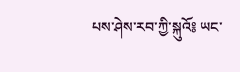པས་ཤེས་རབ་ཀྱི་སྐུའོ༔ ཡང་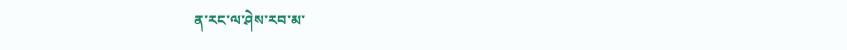ན་རང་ལ་ཤེས་རབ་མ་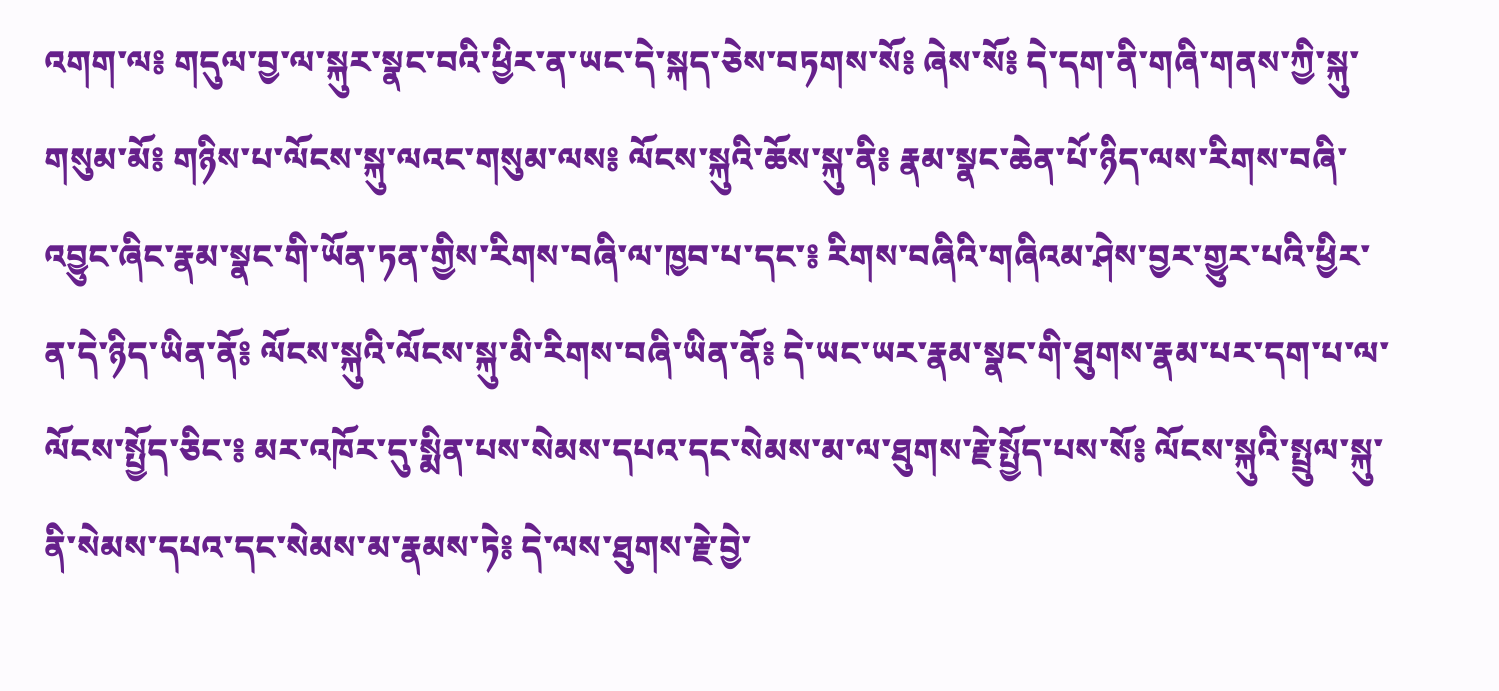འགག་ལ༔ གདུལ་བྱ་ལ་སྐུར་སྣང་བའི་ཕྱིར་ན་ཡང་དེ་སྐད་ཅེས་བཏགས་སོ༔ ཞེས་སོ༔ དེ་དག་ནི་གཞི་གནས་ཀྱི་སྐུ་གསུམ་མོ༔ གཉིས་པ་ལོངས་སྐུ་ལའང་གསུམ་ལས༔ ལོངས་སྐུའི་ཆོས་སྐུ་ནི༔ རྣམ་སྣང་ཆེན་པོ་ཉིད་ལས་རིགས་བཞི་འབྱུང་ཞིང་རྣམ་སྣང་གི་ཡོན་ཏན་གྱིས་རིགས་བཞི་ལ་ཁྱབ་པ་དང་༔ རིགས་བཞིའི་གཞིའམ་ཤེས་བྱར་གྱུར་པའི་ཕྱིར་ན་དེ་ཉིད་ཡིན་ནོ༔ ལོངས་སྐུའི་ལོངས་སྐུ་མི་རིགས་བཞི་ཡིན་ནོ༔ དེ་ཡང་ཡར་རྣམ་སྣང་གི་ཐུགས་རྣམ་པར་དག་པ་ལ་ལོངས་སྤྱོད་ཅིང་༔ མར་འཁོར་དུ་སྨིན་པས་སེམས་དཔའ་དང་སེམས་མ་ལ་ཐུགས་རྗེ་སྤྱོད་པས་སོ༔ ལོངས་སྐུའི་སྤྲུལ་སྐུ་ནི་སེམས་དཔའ་དང་སེམས་མ་རྣམས་ཏེ༔ དེ་ལས་ཐུགས་རྗེ་བྱེ་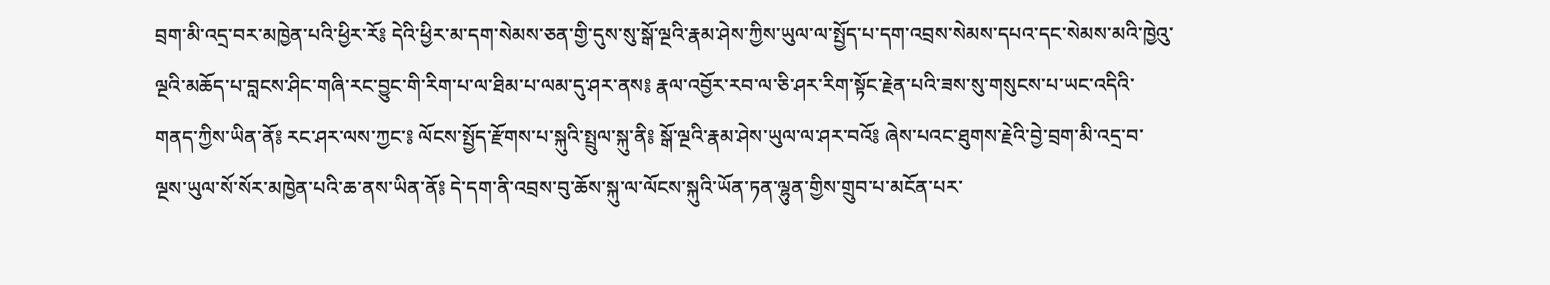བྲག་མི་འདྲ་བར་མཁྱེན་པའི་ཕྱིར་རོ༔ དེའི་ཕྱིར་མ་དག་སེམས་ཅན་གྱི་དུས་སུ་སྒོ་ལྔའི་རྣམ་ཤེས་ཀྱིས་ཡུལ་ལ་སྤྱོད་པ་དག་འབྲས་སེམས་དཔའ་དང་སེམས་མའི་ཁྱེའུ་ལྔའི་མཆོད་པ་བླངས་ཤིང་གཞི་རང་བྱུང་གི་རིག་པ་ལ་ཐིམ་པ་ལམ་དུ་ཤར་ནས༔ རྣལ་འབྱོར་རབ་ལ་ཅི་ཤར་རིག་སྟོང་རྗེན་པའི་ཟས་སུ་གསུངས་པ་ཡང་འདིའི་གནད་ཀྱིས་ཡིན་ནོ༔ རང་ཤར་ལས་ཀྱང་༔ ལོངས་སྤྱོད་རྫོགས་པ་སྐུའི་སྤྲུལ་སྐུ་ནི༔ སྒོ་ལྔའི་རྣམ་ཤེས་ཡུལ་ལ་ཤར་བའོ༔ ཞེས་པའང་ཐུགས་རྗེའི་བྱེ་བྲག་མི་འདྲ་བ་ལྔས་ཡུལ་སོ་སོར་མཁྱེན་པའི་ཆ་ནས་ཡིན་ནོ༔ དེ་དག་ནི་འབྲས་བུ་ཆོས་སྐུ་ལ་ལོངས་སྐུའི་ཡོན་ཏན་ལྷུན་གྱིས་གྲུབ་པ་མངོན་པར་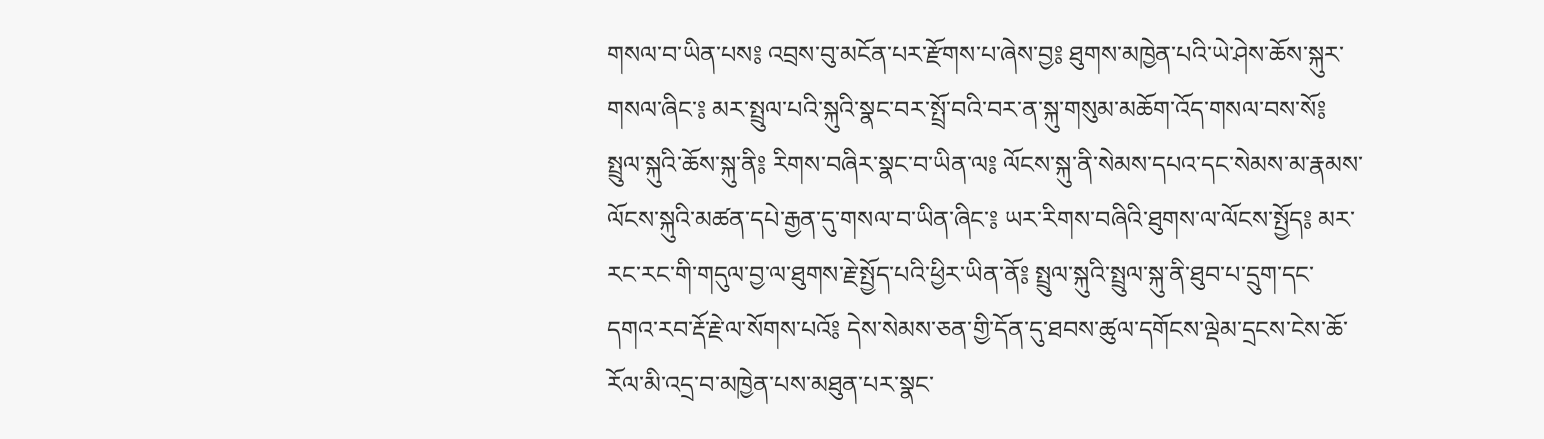གསལ་བ་ཡིན་པས༔ འབྲས་བུ་མངོན་པར་རྫོགས་པ་ཞེས་བྱ༔ ཐུགས་མཁྱེན་པའི་ཡེ་ཤེས་ཆོས་སྐུར་གསལ་ཞིང་༔ མར་སྤྲུལ་པའི་སྐུའི་སྣང་བར་སྤྲོ་བའི་བར་ན་སྐུ་གསུམ་མཆོག་འོད་གསལ་བས་སོ༔ སྤྲུལ་སྐུའི་ཆོས་སྐུ་ནི༔ རིགས་བཞིར་སྣང་བ་ཡིན་ལ༔ ལོངས་སྐུ་ནི་སེམས་དཔའ་དང་སེམས་མ་རྣམས་ལོངས་སྐུའི་མཚན་དཔེ་རྒྱན་དུ་གསལ་བ་ཡིན་ཞིང་༔ ཡར་རིགས་བཞིའི་ཐུགས་ལ་ལོངས་སྤྱོད༔ མར་རང་རང་གི་གདུལ་བྱ་ལ་ཐུགས་རྗེ་སྤྱོད་པའི་ཕྱིར་ཡིན་ནོ༔ སྤྲུལ་སྐུའི་སྤྲུལ་སྐུ་ནི་ཐུབ་པ་དྲུག་དང་དགའ་རབ་རྡོ་རྗེ་ལ་སོགས་པའོ༔ དེས་སེམས་ཅན་གྱི་དོན་དུ་ཐབས་ཚུལ་དགོངས་ལྡེམ་དྲངས་ངེས་ཆོ་རོལ་མི་འདྲ་བ་མཁྱེན་པས་མཐུན་པར་སྣང་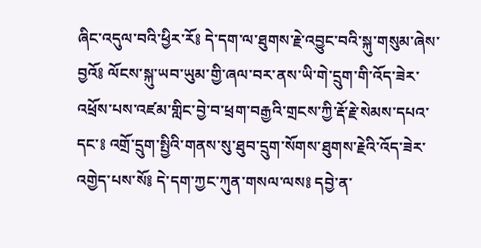ཞིང་འདུལ་བའི་ཕྱིར་རོ༔ དེ་དག་ལ་ཐུགས་རྗེ་འབྱུང་བའི་སྐུ་གསུམ་ཞེས་བྱའོ༔ ལོངས་སྐུ་ཡབ་ཡུམ་གྱི་ཞལ་བར་ནས་ཡི་གེ་དྲུག་གི་འོད་ཟེར་འཕྲོས་པས་འཛམ་གླིང་བྱེ་བ་ཕྲག་བརྒྱའི་གྲངས་ཀྱི་རྡོ་རྗེ་སེམས་དཔའ་དང་༔ འགྲོ་དྲུག་སྤྱིའི་གནས་སུ་ཐུབ་དྲུག་སོགས་ཐུགས་རྗེའི་འོད་ཟེར་འགྱེད་པས་སོ༔ དེ་དག་ཀྱང་ཀུན་གསལ་ལས༔ དབྱེ་ན་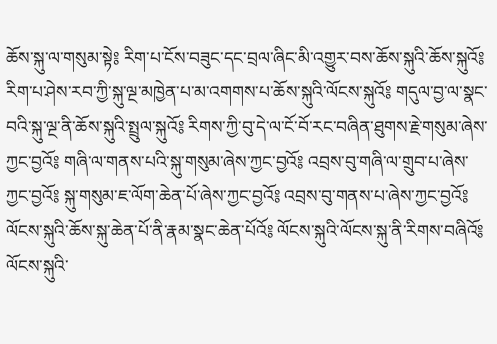ཆོས་སྐུ་ལ་གསུམ་སྟེ༔ རིག་པ་ངོས་བཟུང་དང་བྲལ་ཞིང་མི་འགྱུར་བས་ཆོས་སྐུའི་ཆོས་སྐུའོ༔ རིག་པ་ཤེས་རབ་ཀྱི་སྐུ་ལྔ་མཁྱེན་པ་མ་འགགས་པ་ཆོས་སྐུའི་ལོངས་སྐུའོ༔ གདུལ་བྱ་ལ་སྣང་བའི་སྐུ་ལྔ་ནི་ཆོས་སྐུའི་སྤྲུལ་སྐུའོ༔ རིགས་ཀྱི་བུ་དེ་ལ་ངོ་བོ་རང་བཞིན་ཐུགས་རྗེ་གསུམ་ཞེས་ཀྱང་བྱའོ༔ གཞི་ལ་གནས་པའི་སྐུ་གསུམ་ཞེས་ཀྱང་བྱའོ༔ འབྲས་བུ་གཞི་ལ་གྲུབ་པ་ཞེས་ཀྱང་བྱའོ༔ སྐུ་གསུམ་ཇ་ལོག་ཆེན་པོ་ཞེས་ཀྱང་བྱའོ༔ འབྲས་བུ་གནས་པ་ཞེས་ཀྱང་བྱའོ༔ ལོངས་སྐུའི་ཆོས་སྐུ་ཆེན་པོ་ནི་རྣམ་སྣང་ཆེན་པོའོ༔ ལོངས་སྐུའི་ལོངས་སྐུ་ནི་རིགས་བཞིའོ༔ ལོངས་སྐུའི་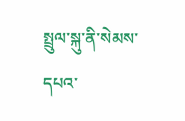སྤྲུལ་སྐུ་ནི་སེམས་དཔའ་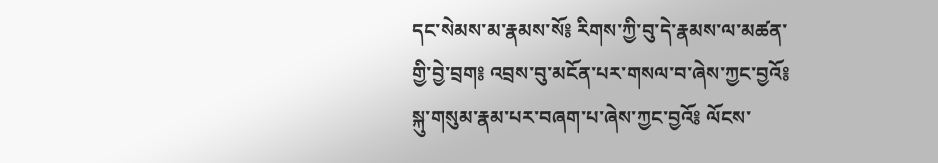དང་སེམས་མ་རྣམས་སོ༔ རིགས་ཀྱི་བུ་དེ་རྣམས་ལ་མཚན་གྱི་བྱེ་བྲག༔ འབྲས་བུ་མངོན་པར་གསལ་བ་ཞེས་ཀྱང་བྱའོ༔ སྐུ་གསུམ་རྣམ་པར་བཞག་པ་ཞེས་ཀྱང་བྱའོ༔ ལོངས་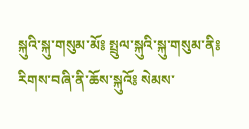སྐུའི་སྐུ་གསུམ་མོ༔ སྤྲུལ་སྐུའི་སྐུ་གསུམ་ནི༔ རིགས་བཞི་ནི་ཆོས་སྐུའོ༔ སེམས་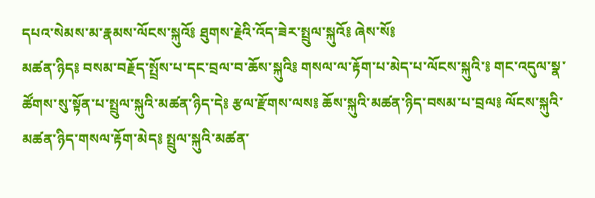དཔའ་སེམས་མ་རྣམས་ལོངས་སྐུའོ༔ ཐུགས་རྗེའི་འོད་ཟེར་སྤྲུལ་སྐུའོ༔ ཞེས་སོ༔
མཚན་ཉིད༔ བསམ་བརྗོད་སྤྲོས་པ་དང་བྲལ་བ་ཆོས་སྐུའི༔ གསལ་ལ་རྟོག་པ་མེད་པ་ལོངས་སྐུའི་༔ གང་འདུལ་སྣ་ཚོགས་སུ་སྟོན་པ་སྤྲུལ་སྐུའི་མཚན་ཉིད་དེ༔ རྩལ་རྫོགས་ལས༔ ཆོས་སྐུའི་མཚན་ཉིད་བསམ་པ་བྲལ༔ ལོངས་སྐུའི་མཚན་ཉིད་གསལ་རྟོག་མེད༔ སྤྲུལ་སྐུའི་མཚན་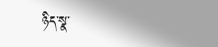ཉིད་སྣ་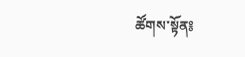ཚོགས་སྟོན༔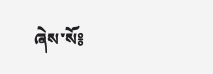ཞེས་སོ༔